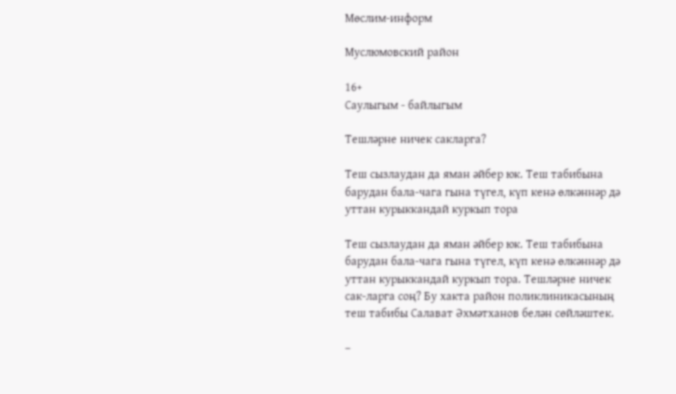Мөслим-информ

Муслюмовский район

16+
Саулыгым - байлыгым

Тешләрне ничек сакларга?

Теш сызлаудан да яман әйбер юк. Теш табибына барудан бала-чага гына түгел, күп кенә өлкәннәр дә уттан курыккандай куркып тора

Теш сызлаудан да яман әйбер юк. Теш табибына барудан бала-чага гына түгел, күп кенә өлкәннәр дә уттан курыккандай куркып тора. Тешләрне ничек сак-ларга соң? Бу хакта район поликлиникасының теш табибы Салават Әхмәтханов белән сөйләштек.

–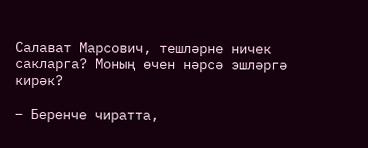Салават Марсович, тешләрне ничек сакларга? Моның өчен нәрсә эшләргә кирәк?

– Беренче чиратта,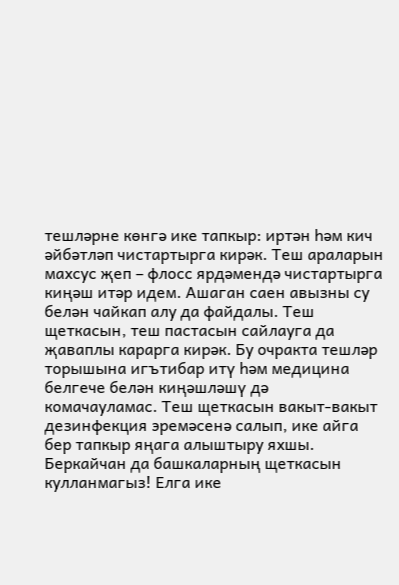тешләрне көнгә ике тапкыр: иртән һәм кич әйбәтләп чистартырга кирәк. Теш араларын махсус җеп – флосс ярдәмендә чистартырга киңәш итәр идем. Ашаган саен авызны су белән чайкап алу да файдалы. Теш щеткасын, теш пастасын сайлауга да җаваплы карарга кирәк. Бу очракта тешләр торышына игътибар итү һәм медицина белгече белән киңәшләшү дә комачауламас. Теш щеткасын вакыт-вакыт дезинфекция эремәсенә салып, ике айга бер тапкыр яңага алыштыру яхшы. Беркайчан да башкаларның щеткасын кулланмагыз! Елга ике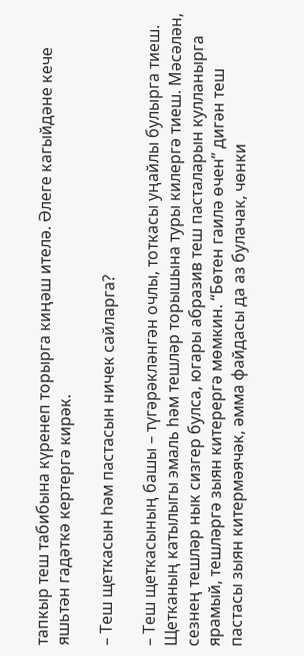тапкыр теш табибына күренеп торырга киңәш ителә. Әлеге кагыйдәне кече яшьтән гадәткә кертергә кирәк.

– Теш щеткасын һәм пастасын ничек сайларга?

– Теш щеткасының башы – түгәрәкләнгән очлы, тоткасы уңайлы булырга тиеш. Щетканың катылыгы эмаль һәм тешләр торышына туры килергә тиеш. Мәсәлән, сезнең тешләр нык сизгер булса, югары абразив теш пасталарын кулланырга ярамый, тешләргә зыян китерергә мөмкин. “Бөтен гаилә өчен” дигән теш пастасы зыян китермәячәк, әмма файдасы да аз булачак, чөнки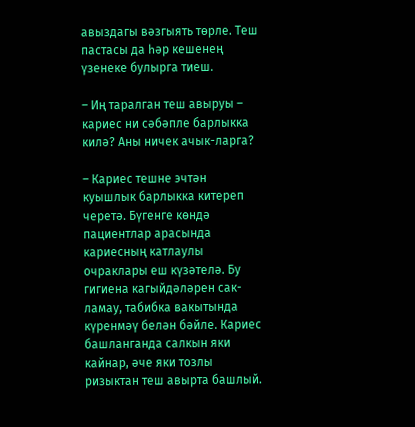авыздагы вәзгыять төрле. Теш пастасы да һәр кешенең үзенеке булырга тиеш.

– Иң таралган теш авыруы – кариес ни сәбәпле барлыкка килә? Аны ничек ачык-ларга?

– Кариес тешне эчтән куышлык барлыкка китереп черетә. Бүгенге көндә пациентлар арасында кариесның катлаулы очраклары еш күзәтелә. Бу гигиена кагыйдәләрен сак-ламау, табибка вакытында күренмәү белән бәйле. Кариес башланганда салкын яки кайнар, әче яки тозлы ризыктан теш авырта башлый.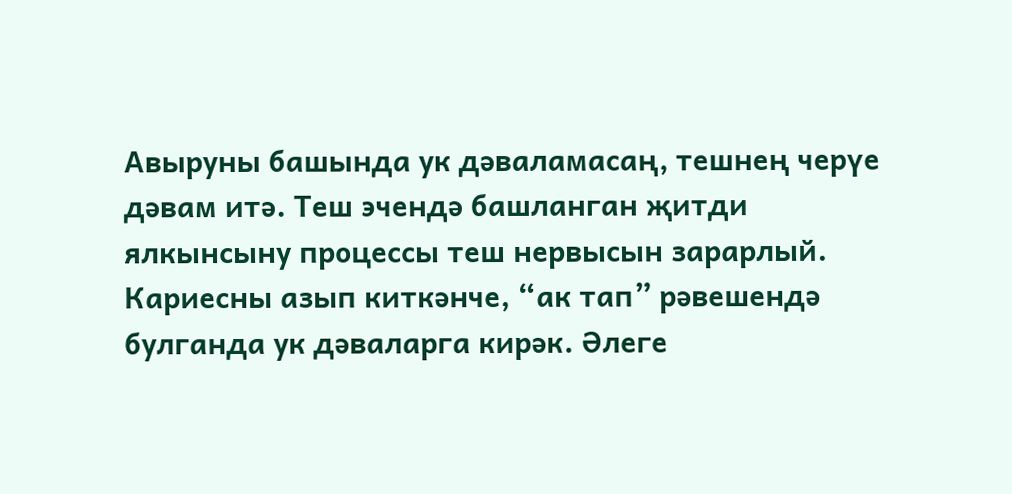Авыруны башында ук дәваламасаң, тешнең черүе дәвам итә. Теш эчендә башланган җитди ялкынсыну процессы теш нервысын зарарлый. Кариесны азып киткәнче, “ак тап” рәвешендә булганда ук дәваларга кирәк. Әлеге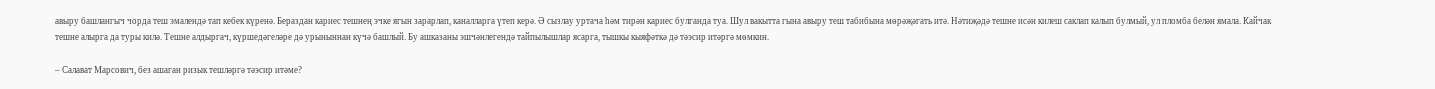авыру башлангыч чорда теш эмалендә тап кебек күренә. Бераздан кариес тешнең эчке ягын зарарлап, каналларга үтеп керә. Ә сызлау уртача һәм тирән кариес булганда туа. Шул вакытта гына авыру теш табибына мөрәҗәгать итә. Нәтиҗәдә тешне исән килеш саклап калып булмый, ул пломба белән ямала. Кайчак тешне алырга да туры килә. Тешне алдыргач, күршедәгеләре дә урыныннан күчә башлый. Бу ашказаны эшчәнлегендә тайпылышлар ясарга, тышкы кыяфәткә дә тәэсир итәргә мөмкин.

– Салават Марсович, без ашаган ризык тешләргә тәэсир итәме?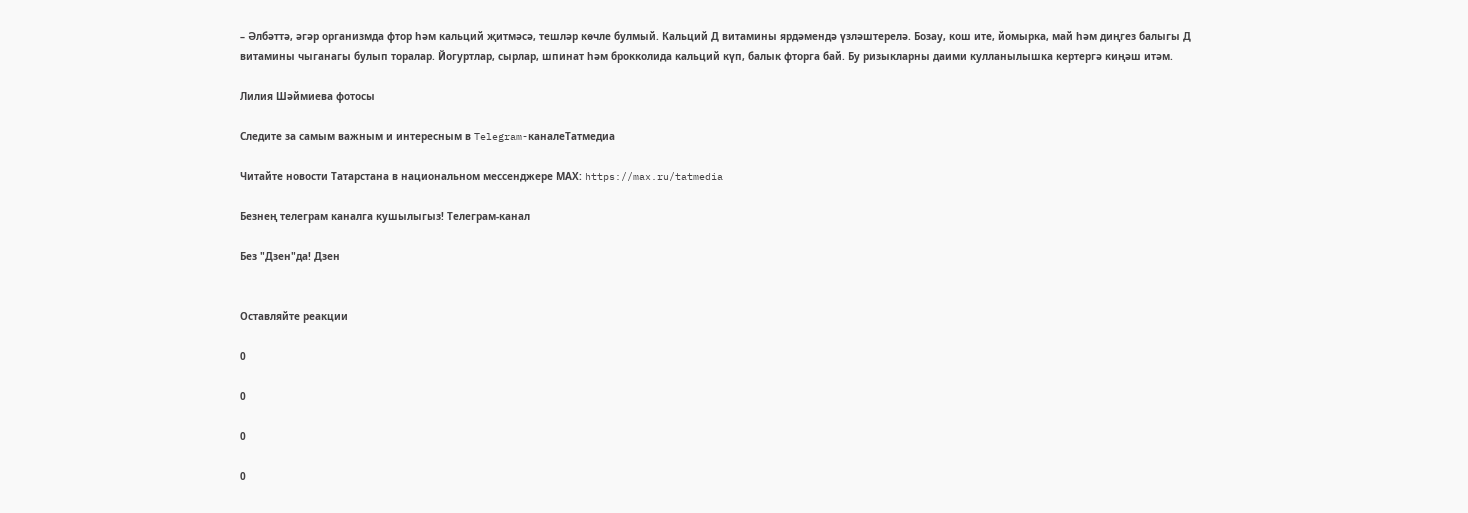– Әлбәттә, әгәр организмда фтор һәм кальций җитмәсә, тешләр көчле булмый. Кальций Д витамины ярдәмендә үзләштерелә. Бозау, кош ите, йомырка, май һәм диңгез балыгы Д витамины чыганагы булып торалар. Йогуртлар, сырлар, шпинат һәм брокколида кальций күп, балык фторга бай. Бу ризыкларны даими кулланылышка кертергә киңәш итәм.

Лилия Шәймиева фотосы

Следите за самым важным и интересным в Telegram-каналеТатмедиа

Читайте новости Татарстана в национальном мессенджере MАХ: https://max.ru/tatmedia

Безнең телеграм каналга кушылыгыз! Телеграм-канал

Без "Дзен"да! Дзен


Оставляйте реакции

0

0

0

0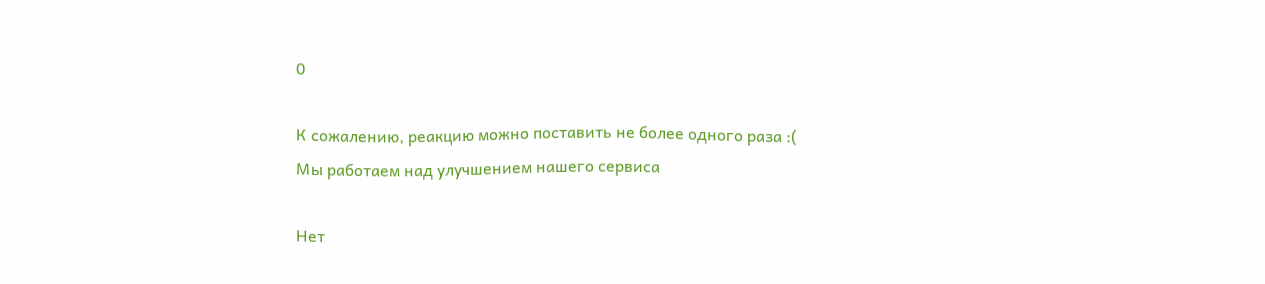0

К сожалению, реакцию можно поставить не более одного раза :(
Мы работаем над улучшением нашего сервиса

Нет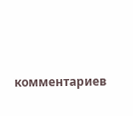комментариев